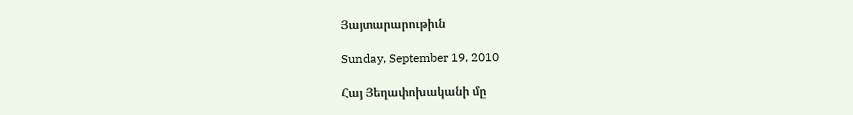Յայտարարութիւն

Sunday, September 19, 2010

Հայ Յեղափոխականի մը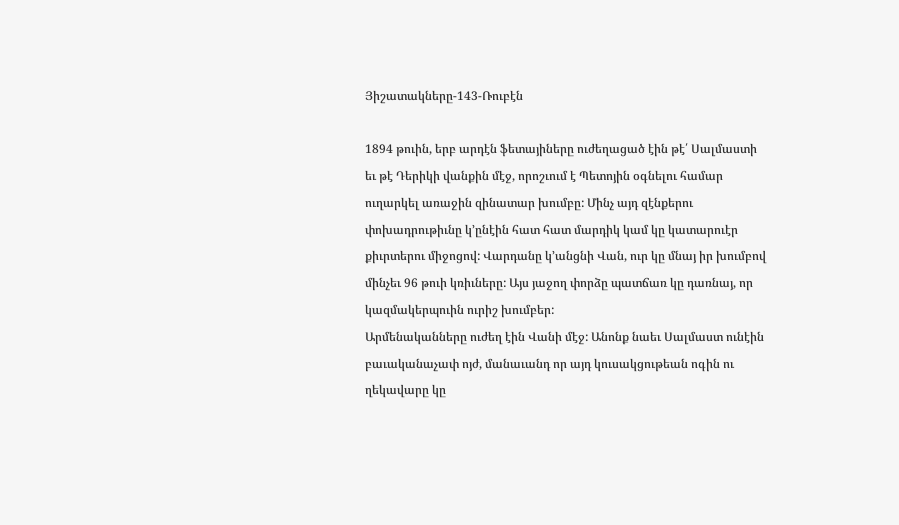Յիշատակները-143-Ռուբէն

1894 թուին, երբ արդէն ֆետայիները ուժեղացած էին թէ՛ Սալմաստի եւ թէ Դերիկի վանքին մէջ, որոշւում է Պետոյին օգնելու համար ուղարկել առաջին զինատար խումբը: Մինչ այդ զէնքերու փոխադրութիւնը կ’ընէին հատ հատ մարդիկ կամ կը կատարուէր քիւրտերու միջոցով: Վարդանը կ’անցնի Վան, ուր կը մնայ իր խումբով մինչեւ 96 թուի կռիւները: Այս յաջող փորձը պատճառ կը դառնայ, որ կազմակերպուին ուրիշ խումբեր:
Արմենականները ուժեղ էին Վանի մէջ: Անոնք նաեւ Սալմաստ ունէին բաւականաչափ ոյժ, մանաւանդ որ այդ կուսակցութեան ոգին ու ղեկավարը կը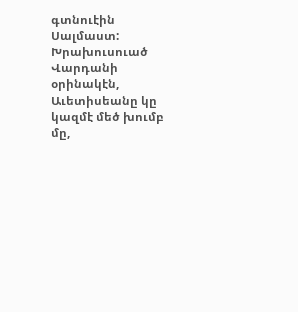գտնուէին Սալմաստ: Խրախուսուած Վարդանի օրինակէն, Աւետիսեանը կը կազմէ մեծ խումբ մը,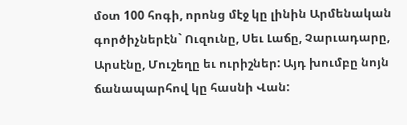մօտ 100 հոգի, որոնց մէջ կը լինին Արմենական գործիչներէն` Ուզունը, Սեւ Լաճը, Չարւադարը, Արսէնը, Մուշեղը եւ ուրիշներ: Այդ խումբը նոյն ճանապարհով կը հասնի Վան: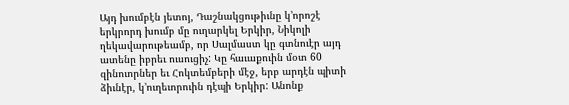Այդ խումբէն յետոյ, Դաշնակցութիւնը կ’որոշէ երկրորդ խումբ մը ուղարկել Երկիր, Նիկոլի ղեկավարութեամբ, որ Սալմաստ կը գտնուէր այդ ատենը իբրեւ ուսուցիչ: Կը հաւաքուին մօտ 60 զինուորներ եւ Հոկտեմբերի մէջ, երբ արդէն պիտի ձիւնէր, կ’ուղեւորուին դէպի Երկիր: Անոնք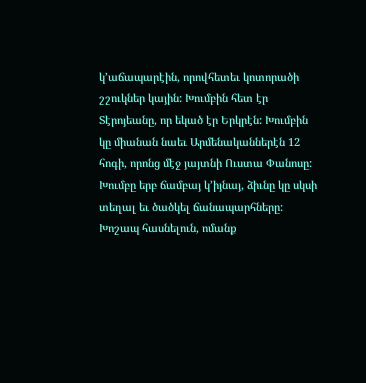կ’աճապարէին, որովհետեւ կոտորածի շշուկներ կային: Խումբին հետ էր Տէրոյեանը, որ եկած էր Երկրէն: Խումբին կը միանան նաեւ Արմենականներէն 12 հոգի, որոնց մէջ յայտնի Ուստա Փանոսը:
Խումբը երբ ճամբայ կ’իյնայ, ձիւնը կը սկսի տեղալ եւ ծածկել ճանապարհները: Խոշապ հասնելուն, ոմանք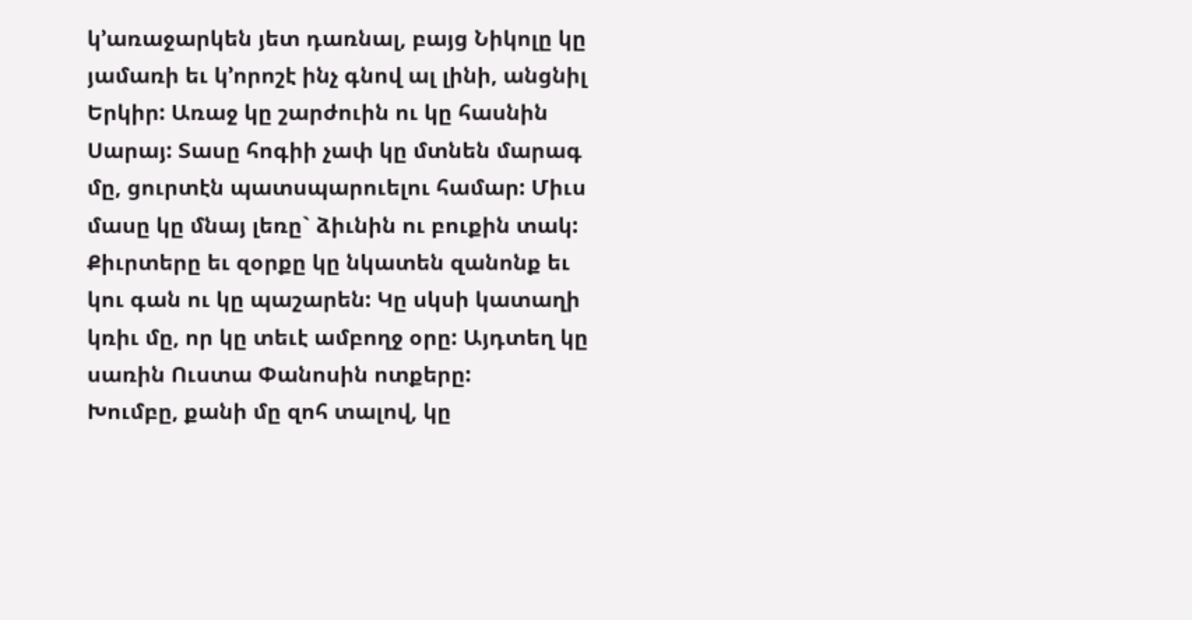կ’առաջարկեն յետ դառնալ, բայց Նիկոլը կը յամառի եւ կ’որոշէ ինչ գնով ալ լինի, անցնիլ Երկիր: Առաջ կը շարժուին ու կը հասնին Սարայ: Տասը հոգիի չափ կը մտնեն մարագ մը, ցուրտէն պատսպարուելու համար: Միւս մասը կը մնայ լեռը` ձիւնին ու բուքին տակ: Քիւրտերը եւ զօրքը կը նկատեն զանոնք եւ կու գան ու կը պաշարեն: Կը սկսի կատաղի կռիւ մը, որ կը տեւէ ամբողջ օրը: Այդտեղ կը սառին Ուստա Փանոսին ոտքերը:
Խումբը, քանի մը զոհ տալով, կը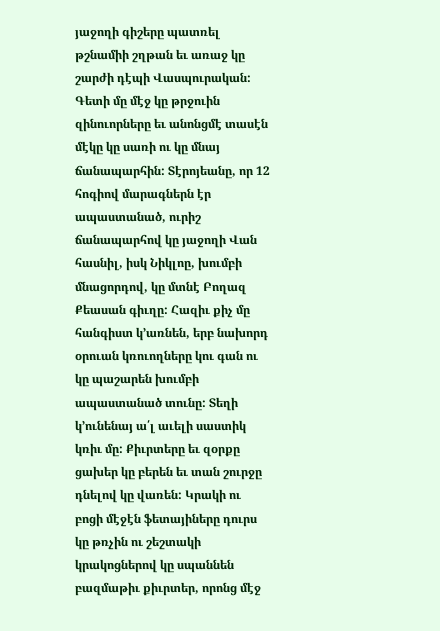յաջողի գիշերը պատռել թշնամիի շղթան եւ առաջ կը շարժի դէպի Վասպուրական: Գետի մը մէջ կը թրջուին զինուորները եւ անոնցմէ տասէն մէկը կը սառի ու կը մնայ ճանապարհին: Տէրոյեանը, որ 12 հոգիով մարագներն էր ապաստանած, ուրիշ ճանապարհով կը յաջողի Վան հասնիլ, իսկ Նիկլոը, խումբի մնացորդով, կը մտնէ Բողազ Քեասան գիւղը: Հազիւ քիչ մը հանգիստ կ’առնեն, երբ նախորդ օրուան կռուողները կու գան ու կը պաշարեն խումբի ապաստանած տունը: Տեղի կ’ունենայ ա՛լ աւելի սաստիկ կռիւ մը: Քիւրտերը եւ զօրքը ցախեր կը բերեն եւ տան շուրջը դնելով կը վառեն: Կրակի ու բոցի մէջէն ֆետայիները դուրս կը թռչին ու շեշտակի կրակոցներով կը սպաննեն բազմաթիւ քիւրտեր, որոնց մէջ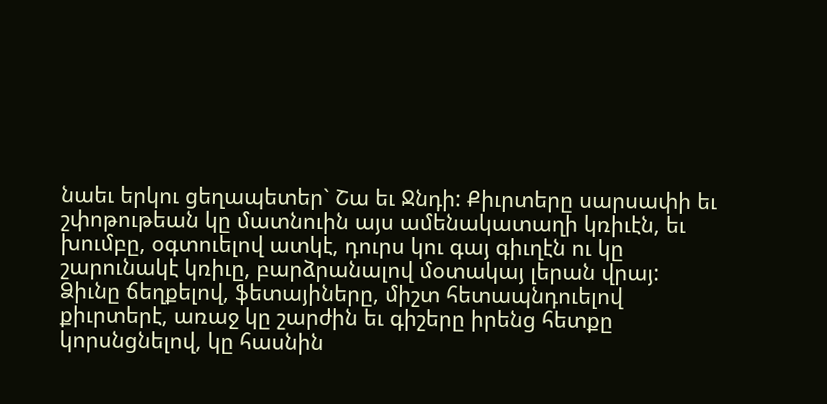նաեւ երկու ցեղապետեր` Շա եւ Ջնդի: Քիւրտերը սարսափի եւ շփոթութեան կը մատնուին այս ամենակատաղի կռիւէն, եւ խումբը, օգտուելով ատկէ, դուրս կու գայ գիւղէն ու կը շարունակէ կռիւը, բարձրանալով մօտակայ լերան վրայ: Ձիւնը ճեղքելով, ֆետայիները, միշտ հետապնդուելով քիւրտերէ, առաջ կը շարժին եւ գիշերը իրենց հետքը կորսնցնելով, կը հասնին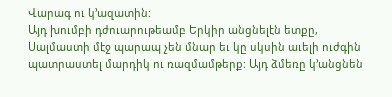Վարագ ու կ’ազատին:
Այդ խումբի դժուարութեամբ Երկիր անցնելէն ետքը, Սալմաստի մէջ պարապ չեն մնար եւ կը սկսին աւելի ուժգին պատրաստել մարդիկ ու ռազմամթերք: Այդ ձմեռը կ’անցնեն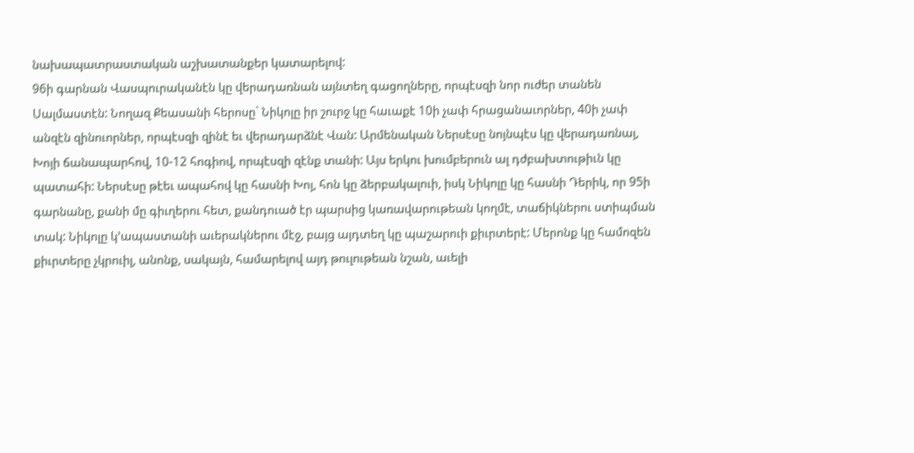նախապատրաստական աշխատանքեր կատարելով:
96ի գարնան Վասպուրականէն կը վերադառնան այնտեղ գացողները, որպէսզի նոր ուժեր տանեն Սալմաստէն: Նողազ Քեասանի հերոսը` Նիկոլը իր շուրջ կը հաւաքէ 10ի չափ հրացանաւորներ, 40ի չափ անզէն զինուորներ, որպէսզի զինէ եւ վերադարձնէ Վան: Արմենական Ներսէսը նոյնպէս կը վերադառնայ, Խոյի ճանապարհով, 10-12 հոգիով, որպէսզի զէնք տանի: Այս երկու խումբերուն ալ դժբախտութիւն կը պատահի: Ներսէսը թէեւ ապահով կը հասնի Խոյ, հոն կը ձերբակալուի, իսկ Նիկոլը կը հասնի Դերիկ, որ 95ի գարնանը, քանի մը գիւղերու հետ, քանդուած էր պարսից կառավարութեան կողմէ, տաճիկներու ստիպման տակ: Նիկոլը կ’ապաստանի աւերակներու մէջ, բայց այդտեղ կը պաշարուի քիւրտերէ: Մերոնք կը համոզեն քիւրտերը չկրուիլ, անոնք, սակայն, համարելով այդ թուլութեան նշան, աւելի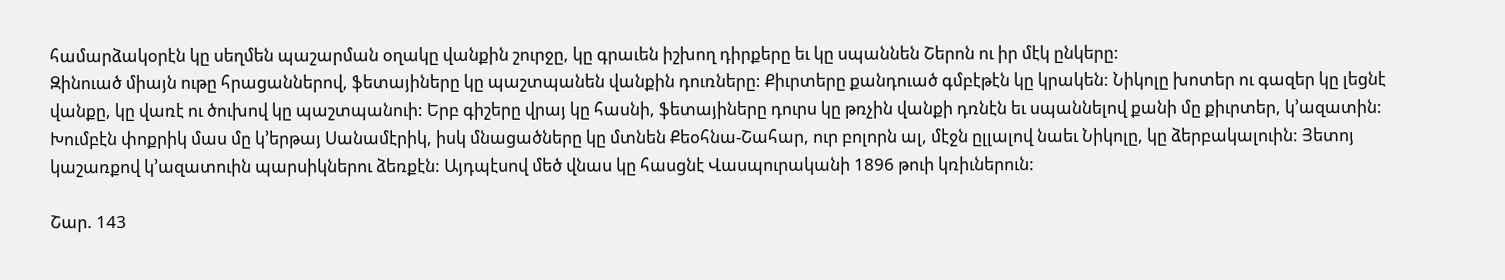համարձակօրէն կը սեղմեն պաշարման օղակը վանքին շուրջը, կը գրաւեն իշխող դիրքերը եւ կը սպաննեն Շերոն ու իր մէկ ընկերը:
Զինուած միայն ութը հրացաններով, ֆետայիները կը պաշտպանեն վանքին դուռները: Քիւրտերը քանդուած գմբէթէն կը կրակեն: Նիկոլը խոտեր ու գազեր կը լեցնէ վանքը, կը վառէ ու ծուխով կը պաշտպանուի: Երբ գիշերը վրայ կը հասնի, ֆետայիները դուրս կը թռչին վանքի դռնէն եւ սպաննելով քանի մը քիւրտեր, կ’ազատին: Խումբէն փոքրիկ մաս մը կ’երթայ Սանամէրիկ, իսկ մնացածները կը մտնեն Քեօհնա-Շահար, ուր բոլորն ալ, մէջն ըլլալով նաեւ Նիկոլը, կը ձերբակալուին: Յետոյ կաշառքով կ’ազատուին պարսիկներու ձեռքէն: Այդպէսով մեծ վնաս կը հասցնէ Վասպուրականի 1896 թուի կռիւներուն:

Շար. 143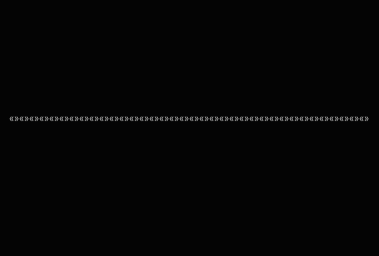«»«»«»«»«»«»«»«»«»«»«»«»«»«»«»«»«»«»«»«»«»«»«»«»«»«»«»«»«»«»«»«»«»«»«»«»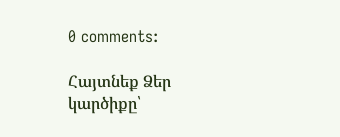0 comments:

Հայտնեք Ձեր կարծիքը՝